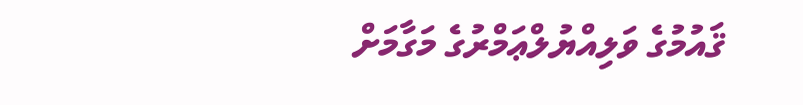ޤައުމުގެ ވަލިއްޔުލްޢަމްރުގެ މަގާމަށް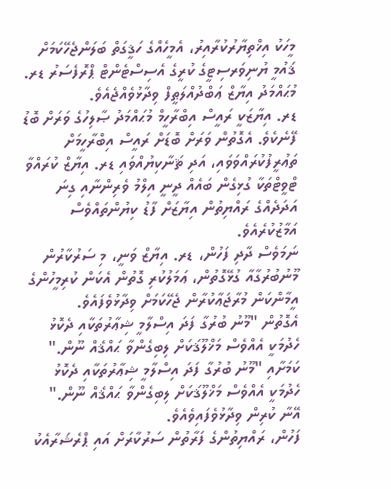މީހަކު އިޚްތިޔާރުކުރާއިރު، އެމީހެއްގެ ހަޤީގަތް ބަލަންޖެހޭކަމަށް ޤައުމީ ޔުނިވަރސިޓީގެ ކުރީގެ އެސިސްޓެންޓް ޕްރޮފެސަރު ޑރ. މުޙައްމަދު އިޔާޒް ޢަބްދުއްލަޠީފް ވިދާޅުވެއްޖެއެވެ.
ޑރ. އިޔާޒަކީ ރައީސް އިބްރާހީމް މުޙައްމަދު ޞާލިހުގެ ވަރަށް ބޮޑު ފޭނެކެވެ. އެގޮތުން ވަރަށް ބޮޑަށް ރައީސް އިބްރާހީމަށް ތަޢުރީފުކުރައްވަވައި، އަދި ޘަނާކިޔުއްވައި ޑރ. އިޔާޒް ކުރައްވާ ޓްވީޓްތަކާ ގުޅިގެން ބައެއް ދީނީ އިލްމު ވެރިންނާއި ގިނަ އަދަދެއްގެ ރައްޔިތުން އިޔާޒަށް ފާޑު ކިޔުންތައްވެސް އަމާޒުކުރެއެވެ.
ނަމަވެސް ދާދި ފަހުން، ޑރ. އިޔާޒް ވަނީ، މި ސަރުކާރުން މޫނުބުރުގާއާ ގުޅޭގޮތުން، ޢަމަލުކުރި ގޮތުން އެކަން ކުރިމީހުންގެ އީމާންކަން މުރާޖަޢާކުރާން ޖެހޭކަމަށް ވިދާޅުވެފައެވެ.
އެގޮތުން "މޫނު ބުރުގާ ފަދަ އިސްލާމީ ޝިޢާރުތަކާއި ދެކޮޅު ހެދުމަކީ އެއްވެސް މަޚްލޫޤަކަށް ލިބިގެންވާ ޙައްޤެއް ނޫން." ކަމަށާއި "މޫނު ބުރުގާ ފަދަ އިސްލާމީ ޝިޢާރުތަކާއި ދެކޮޅު ހެދުމަކީ އެއްވެސް މަޚްލޫޤަކަށް ލިބިގެންވާ ޙައްޤެއް ނޫން." އޭނާ ކުރިން ވިދާޅުވެފައިވެއެވެ.
ފަހުން، ރައްޔިތުންގެ ފަރާތުން ސަރުކާރަށް އައި ޕްރެޝަރާއެކު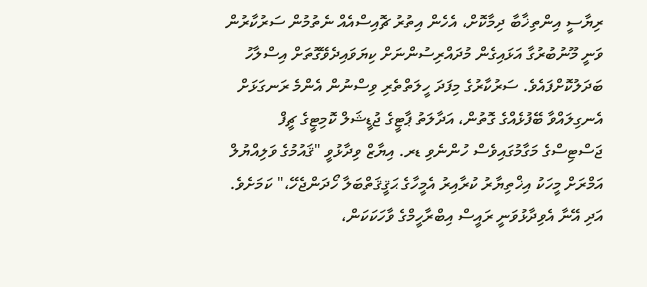ރިޔާސީ އިންތިޚާބާ ދިމާކޮށް، އެހެން އިތުރު ޗޮއިސްއެއް ނެތުމުން ސަރުކާރުން ވަނީ މޫނުބުރުގާ އަޅައިގެން މުދައްރިސުންނަށް ކިޔަވައިދެވޭގޮތަށް އިސްލާހު ބަދަލުކޮށްފައެވެ. ސަރުކާރުގެ މިފަދަ ހީލަތްތެރި ވިސްނުން އެންމެ ރަނގަޅަށް އެނގިލައްވާ ބޭފުޅެއްގެ ގޮތުން، އަދާލަތު ޕާޓީގެ ޖުޑީޝަލް ކޮމިޓީގެ ޗީފް ޖަސްޓިސްގެ މަގާމުގައިވެސް ހުންނެވި ޑރ. އިޔާޒް ވިދާޅުވީ "ޤައުމުގެ ވަލިއްޔުލް އަމްރަށް މީހަކު އިޚްތިޔާރު ކުރާއިރު އެމީހާގެ ޙަޤީޤަތްބަލާ ހޯދަންޖެހޭ،" ކަމަށެވެ.
އަދި އޭނާ އެވިދާޅުވަނީ ރައީސް އިބްރާހީމްގެ ވާހަކަކަން،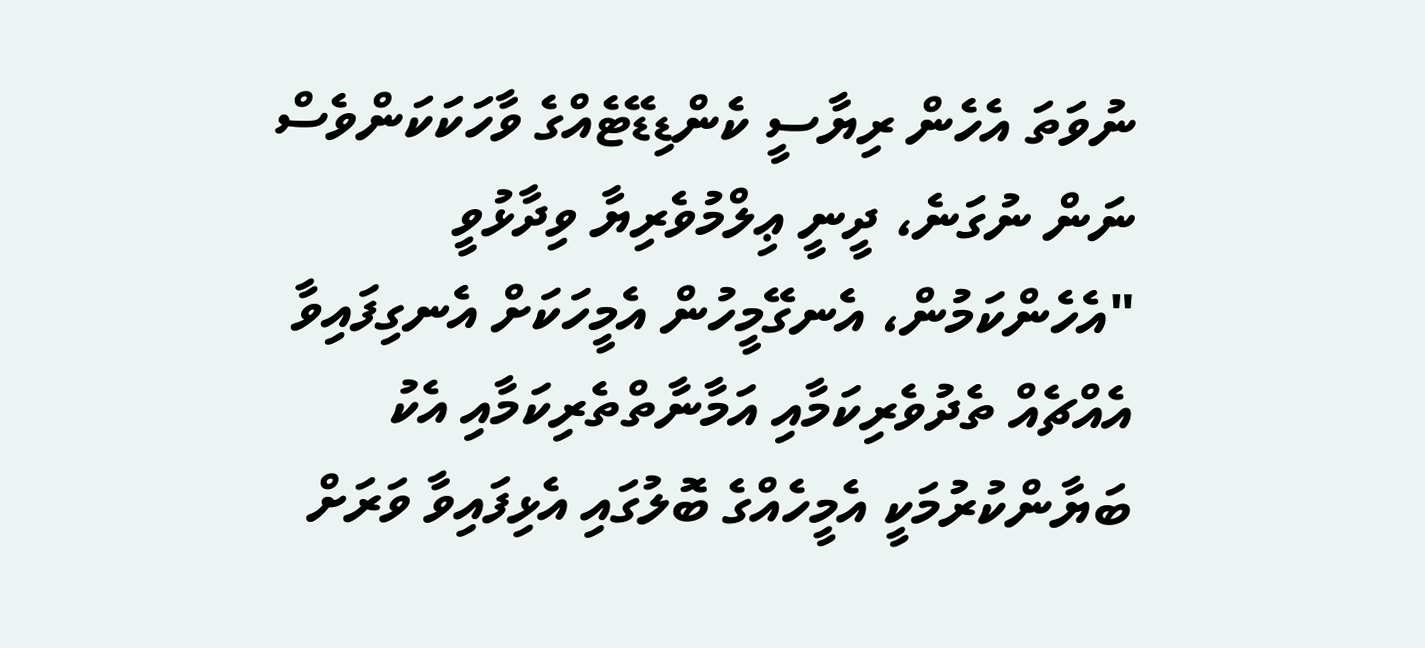ނުވަތަ އެހެން ރިޔާސީ ކެންޑިޑޭޓެއްގެ ވާހަކަކަންވެސް ނަން ނުގަނެ، ދީނީ ޢިލްމުވެރިޔާ ވިދާޅުވީ "އެހެންކަމުން، އެނގޭމީހުން އެމީހަކަށް އެނގިފައިވާ އެއްޗެއް ތެދުވެރިކަމާއި އަމާނާތްތެރިކަމާއި އެކު ބަޔާންކުރުމަކީ އެމީހެއްގެ ބޮލުގައި އެޅިފައިވާ ވަރަށް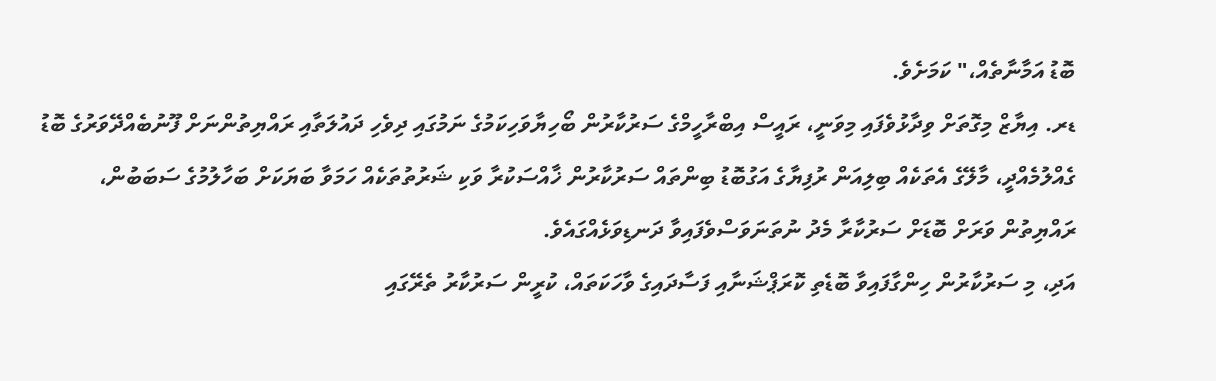ބޮޑު އަމާނާތެއް،" ކަމަށެވެ.
ޑރ. އިޔާޒް މިގޮތަށް ވިދާޅުވެފައި މިވަނީ، ރައީސް އިބްރާހީމްގެ ސަރުކާރުން ބޯހިޔާވަހިކަމުގެ ނަމުގައި ދިވެހި ދައުލަތާއި ރައްޔިތުންނަށް ފޫނުބެއްދޭވަރުގެ ބޮޑު ގެއްލުމެއްދީ، މާލޭގެ އެތަކެއް ބިލިއަން ރުފިޔާގެ އަގުބޮޑު ބިންތައް ސަރުކާރުން ޚާއްސަކުރާ ވަކި ޝަރުތުތަކެއް ހަމަވާ ބަޔަކަށް ބަހާލުމުގެ ސަބަބުން، ރައްޔިތުން ވަރަށް ބޮޑަށް ސަރުކާރާ މެދު ނުތަނަވަސްވެފައިވާ ދަނޑިވަޅެއްގައެވެ.
އަދި، މި ސަރުކާރުން ހިންގާފައިވާ ބޮޑެތި ކޮރަޕްޝަނާއި ފަސާދައިގެ ވާހަކަތައް، ކުރީން ސަރުކާރު ތެރޭގައި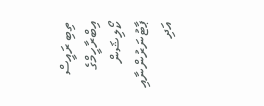ތިބި ރައީސް އިބްރާހީމްގެ ކޯލިޝަން ޕާޓުނަރުންނާއި އަދި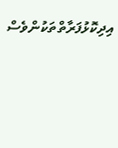އިދިކޮޅުފަރާތްތަކުންވެސް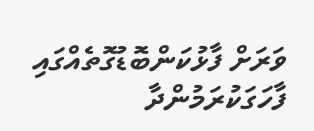ވަރަށް ފާޅުކަންބޮޑުގޮތެއްގައި ފާހަގަކުރަމުންދާ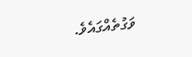ވަގުތެއްގައެވެ.